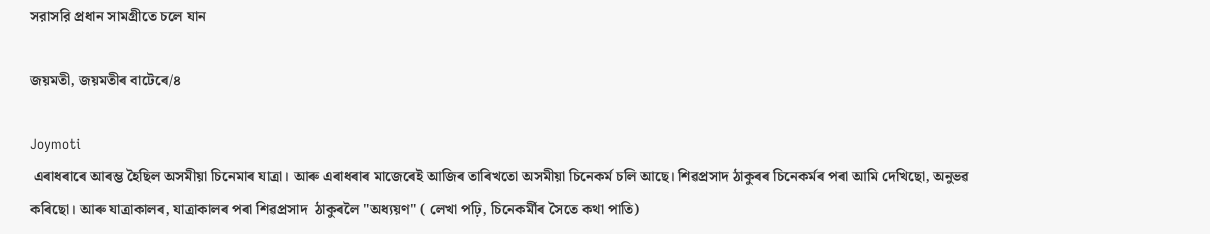সরাসরি প্রধান সামগ্রীতে চলে যান

জয়মতী, জয়মতীৰ বাটেৰে/৪

Joymoti
 এৰাধৰাৰে আৰম্ভ হৈছিল অসমীয়া চিনেমাৰ যাত্ৰা। আৰু এৰাধৰাৰ মাজেৰেই আজিৰ তাৰিখতো অসমীয়া চিনেকৰ্ম চলি আছে। শিৱপ্ৰসাদ ঠাকুৰৰ চিনেকৰ্মৰ পৰা আমি দেখিছো, অনুভৱ কৰিছো। আৰু যাত্ৰাকালৰ, যাত্ৰাকালৰ পৰা শিৱপ্ৰসাদ  ঠাকুৰলৈ "অধ্যয়ণ" ( লেখা পঢ়ি, চিনেকৰ্মীৰ সৈতে কথা পাতি)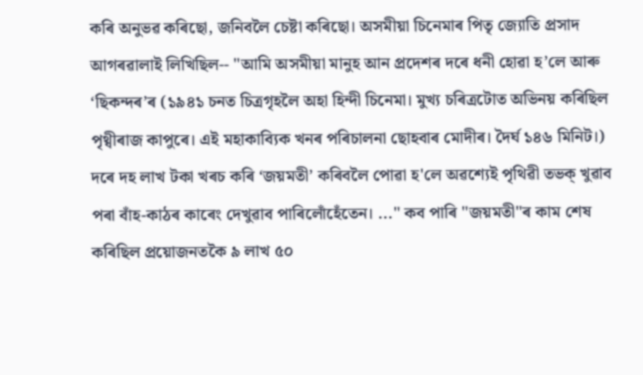কৰি অনুভৱ কৰিছো, জনিবলৈ চেষ্টা কৰিছো। অসমীয়া চিনেমাৰ পিতৃ জ্যোতি প্ৰসাদ আগৰৱালাই লিখিছিল-- "আমি অসমীয়া মানুহ আন প্ৰদেশৰ দৰে ধনী হোৱা হ’লে আৰু ‘ছিকন্দৰ’ৰ (১৯৪১ চনত চিত্ৰগৃহলৈ অহা হিন্দী চিনেমা। মুখ্য চৰিত্ৰটোত অভিনয় কৰিছিল পৃথ্বীৰাজ কাপুৰে। এই মহাকাব্যিক খনৰ পৰিচালনা ছোহবাৰ মোদীৰ। দৈৰ্ঘ ১৪৬ মিনিট।) দৰে দহ লাখ টকা খৰচ কৰি ‘জয়মতী’ কৰিবলৈ পোৱা হ'লে অৱশ্যেই পৃথিৱী তভক্ খুৱাব পৰা বাঁহ-কাঠৰ কাৰেং দেখুৱাব পাৰিলোঁহেঁতেন। ..." কব পাৰি "জয়মতী"ৰ কাম শেষ কৰিছিল প্ৰয়োজনতকৈ ৯ লাখ ৫০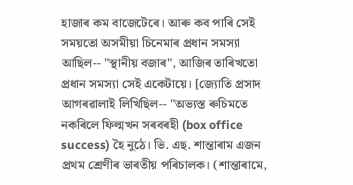হাজাৰ কম বাজেটেৰে। আৰু কব পাৰি সেই সময়তো অসমীয়া চিনেমাৰ প্ৰধান সমস্যা আছিল-- "স্থানীয় বজাৰ", আজিৰ তাৰিখতো প্ৰধান সমস্যা সেই একেটায়ে। [জ্যোতি প্ৰসাদ আগৰৱালাই লিখিছিল-- "অভ্যস্ত ৰুচিমতে নকৰিলে ফিল্মখন সৰবৰহী (box office success) হৈ নুঠে। ভি. এছ. শান্তাৰাম এজন প্রথম শ্ৰেণীৰ ভাৰতীয় পৰিচালক। (শান্তাৰামে,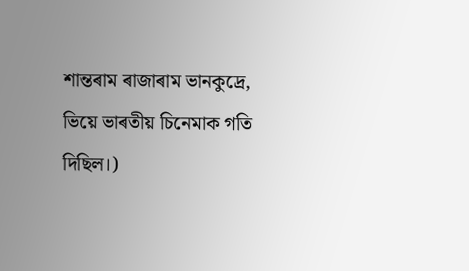শান্তৰাম ৰাজাৰাম ভানকুদ্রে, ভিয়ে ভাৰতীয় চিনেমাক গতি দিছিল।)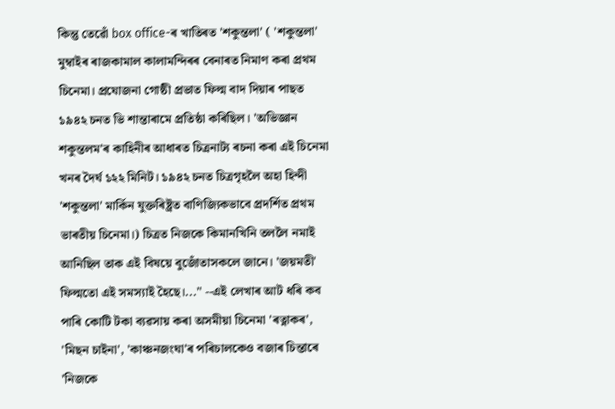কিন্তু তেৱোঁ box office-ৰ খাতিৰত 'শকুন্তলা' ( 'শকুন্তলা' মুম্বাইৰ ৰাজকামাল কালামন্দিৰৰ বেনাৰত নিমাণ কৰা প্ৰথম চিনেমা। প্ৰযোজনা গোষ্ঠী প্রভাত ফিল্ম বাদ দিয়াৰ পাছত ১৯৪২ চনত ভি শান্তাৰামে প্ৰতিষ্ঠা কৰিছিল। 'অভিজ্ঞান শকুন্তলম'ৰ কাহিনীৰ আধাৰত চিত্ৰনাট্য ৰচনা কৰা এই চিনেমা খনৰ দৈৰ্ঘ ১২২ মিনিট। ১৯৪২ চনত চিত্ৰগৃহলৈ অহা হিন্দী 'শকুন্তলা' মার্কিন যুক্তৰিষ্ট্রত বাণিজ্যিকভাবে প্রদর্শিত প্রথম ভাৰতীয় চিনেমা।) চিত্ৰত নিজকে কিমানখিনি তললৈ নমাই আনিছিল তাক এই বিষয়ে বুজোঁতাসকলে জানে। 'জয়মতী' ফিল্মতো এই সমস্যাই হৈছে।..." --এই লেখাৰ আট ধৰি কব পাৰি কোটি টকা ব্যৱসায় কৰা অসমীয়া চিনেমা 'ৰত্নাকৰ', 'মিছন চাইনা', 'কাঞ্চনজংঘা'ৰ পৰিচালকেও বজাৰ চিন্তাৰে 'নিজকে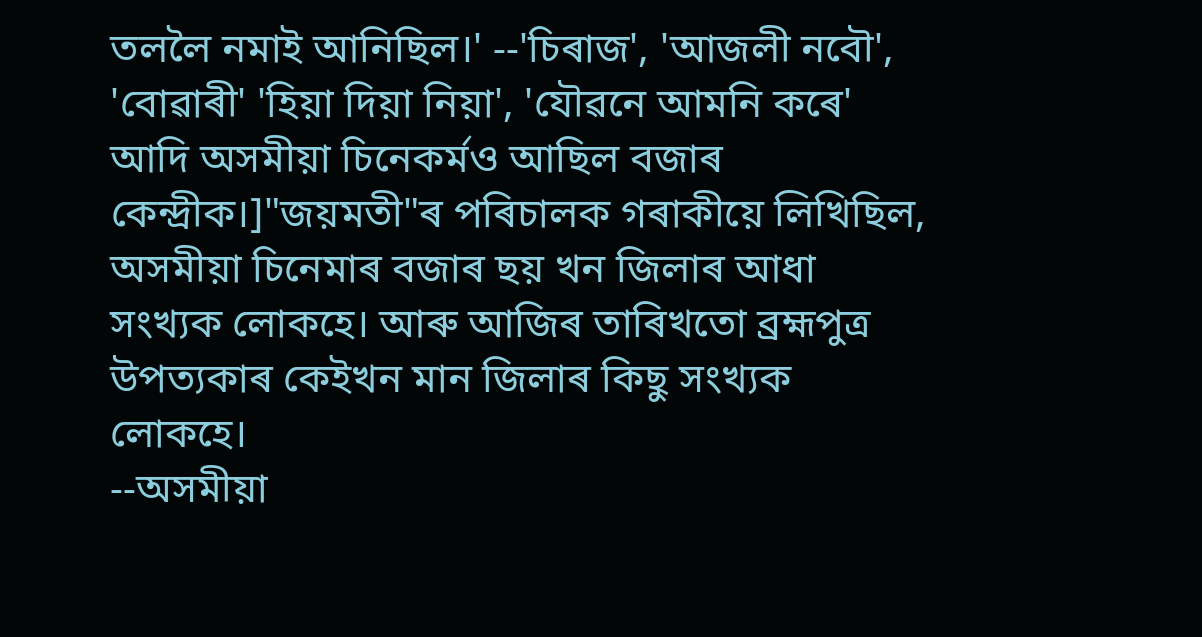তললৈ নমাই আনিছিল।' --'চিৰাজ', 'আজলী নবৌ', 'বোৱাৰী' 'হিয়া দিয়া নিয়া', 'যৌৱনে আমনি কৰে' আদি অসমীয়া চিনেকৰ্মও আছিল বজাৰ কেন্দ্ৰীক।]"জয়মতী"ৰ পৰিচালক গৰাকীয়ে লিখিছিল, অসমীয়া চিনেমাৰ বজাৰ ছয় খন জিলাৰ আধা সংখ্যক লোকহে। আৰু আজিৰ তাৰিখতো ব্ৰহ্মপুত্ৰ উপত্যকাৰ কেইখন মান জিলাৰ কিছু সংখ্যক লোকহে।
--অসমীয়া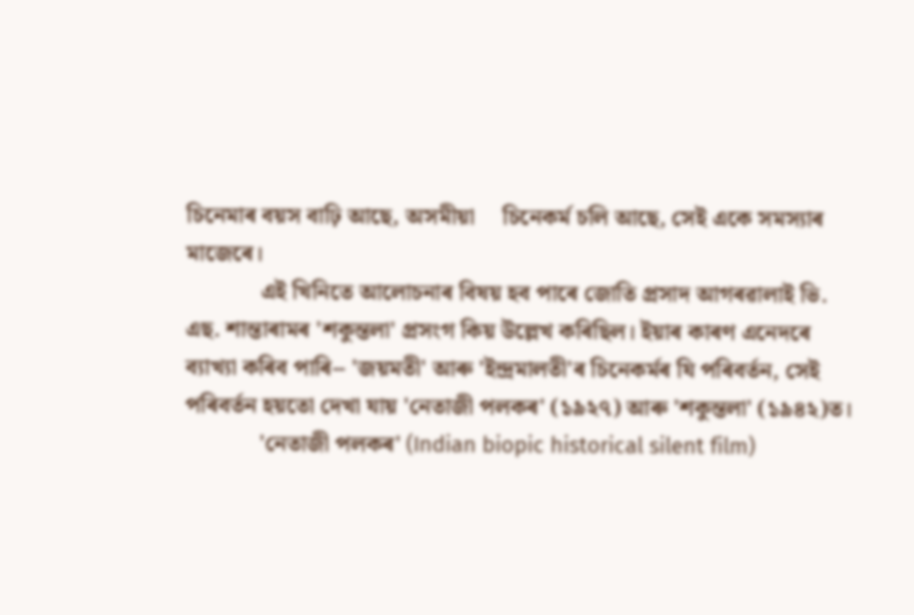চিনেমাৰ বয়স বাঢ়ি আছে, অসমীয়া     চিনেকৰ্ম চলি আছে, সেই একে সমস্যাৰ মাজেৰে।
             এই খিনিতে আলোচনাৰ বিষয় হব পাৰে জোতি প্ৰসাদ আগৰৱালাই ভি. এছ. শান্তাৰামৰ 'শকুন্তলা' প্ৰসংগ কিয় উল্লেখ কৰিছিল। ইয়াৰ কাৰণ এনেদৰে ব্যাখ্যা কৰিব পাৰি-- 'জয়মতী' আৰু 'ইন্দ্ৰমালতী'ৰ চিনেকৰ্মৰ যি পৰিবৰ্তন, সেই পৰিবৰ্তন হয়তো দেখা যায় 'নেতাজী পলকৰ' (১৯২৭) আৰু 'শকুন্তলা' (১৯৪২)ত।
             'নেতাজী পলকৰ' (Indian biopic historical silent film)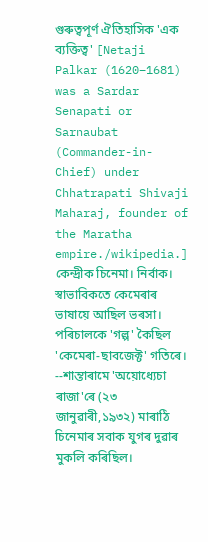গুৰুত্বপূর্ণ ঐতিহাসিক 'এক ব্যক্তিত্ব' [Netaji Palkar (1620–1681) was a Sardar Senapati or Sarnaubat (Commander-in-Chief) under Chhatrapati Shivaji Maharaj, founder of the Maratha empire./wikipedia.] কেন্দ্ৰীক চিনেমা। নিৰ্বাক। স্বাভাবিকতে কেমেৰাৰ ভাষায়ে আছিল ভৰসা। পৰিচালকে 'গল্প' কৈছিল 'কেমেৰা-ছাবজেক্ট' গতিৰে। --শান্তাৰামে 'অয়োধ্যেচা ৰাজা'ৰে (২৩ জানুৱাৰী,১৯৩২) মাৰাঠি চিনেমাৰ সবাক যুগৰ দুৱাৰ মুকলি কৰিছিল।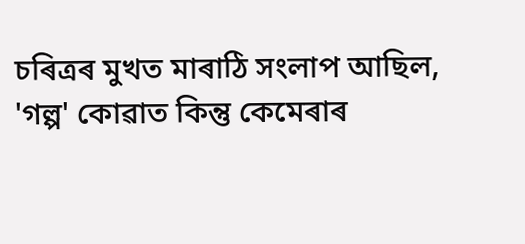চৰিত্ৰৰ মুখত মাৰাঠি সংলাপ আছিল, 'গল্প' কোৱাত কিন্তু কেমেৰাৰ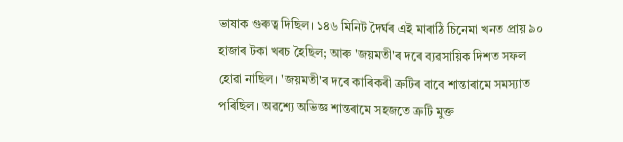ভাষাক গুৰুত্ব দিছিল। ১৪৬ মিনিট দৈৰ্ঘৰ এই মাৰাঠি চিনেমা খনত প্ৰায় ৯০ হাজাৰ টকা খৰচ হৈছিল; আৰু 'জয়মতী'ৰ দৰে ব্যৱসায়িক দিশত সফল হোৱা নাছিল। 'জয়মতী'ৰ দৰে কাৰিকৰী ত্ৰুটিৰ বাবে শান্তাৰামে সমস্যাত পৰিছিল। অৱশ্যে অভিজ্ঞ শান্তৰামে সহজতে ত্ৰুটি মুক্ত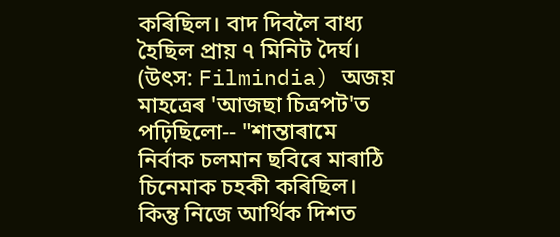কৰিছিল। বাদ দিবলৈ বাধ্য হৈছিল প্ৰায় ৭ মিনিট দৈৰ্ঘ। (উৎস: Filmindia) অজয় মাহত্ৰেৰ 'আজছা চিত্ৰপট'ত পঢ়িছিলো-- "শান্তাৰামে নিৰ্বাক চলমান ছবিৰে মাৰাঠি চিনেমাক চহকী কৰিছিল। কিন্তু নিজে আৰ্থিক দিশত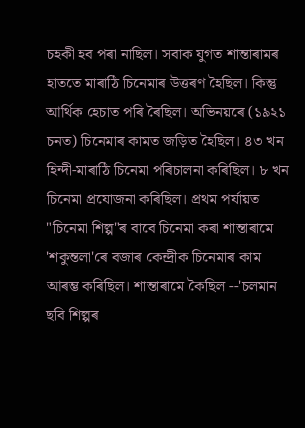চহকী হব পৰা নাছিল। সবাক যুগত শান্তাৰামৰ হাততে মাৰাঠি চিনেমাৰ উত্তৰণ হৈছিল। কিন্তু আৰ্থিক হেচাত পৰি ৰৈছিল। অভিনয়ৰে (১৯২১ চনত) চিনেমাৰ কামত জড়িত হৈছিল। ৪৩ খন হিন্দী-মাৰাঠি চিনেমা পৰিচালনা কৰিছিল। ৮ খন চিনেমা প্ৰযোজনা কৰিছিল। প্ৰথম পৰ্যায়ত "চিনেমা শিল্প"ৰ বাবে চিনেমা কৰা শান্তাৰামে 'শকুন্তলা'ৰে বজাৰ কেন্দ্ৰীক চিনেমাৰ কাম আৰম্ভ কৰিছিল। শান্তাৰামে কৈছিল --'চলমান ছবি শিল্পৰ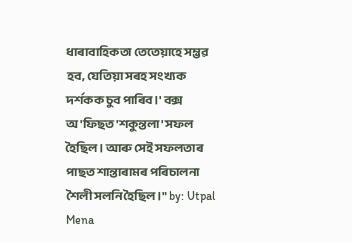ধাৰাবাহিকতা তেতেয়াহে সম্ভৱ হব, যেতিয়া সৰহ সংখ্যক দৰ্শকক চুব পাৰিব।' বক্স অ'ফিছত 'শকুন্তলা' সফল হৈছিল। আৰু সেই সফলতাৰ পাছত শান্তাৰামৰ পৰিচালনা শৈলী সলনি হৈছিল।" by: Utpal Mena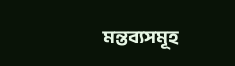মন্তব্যসমূহ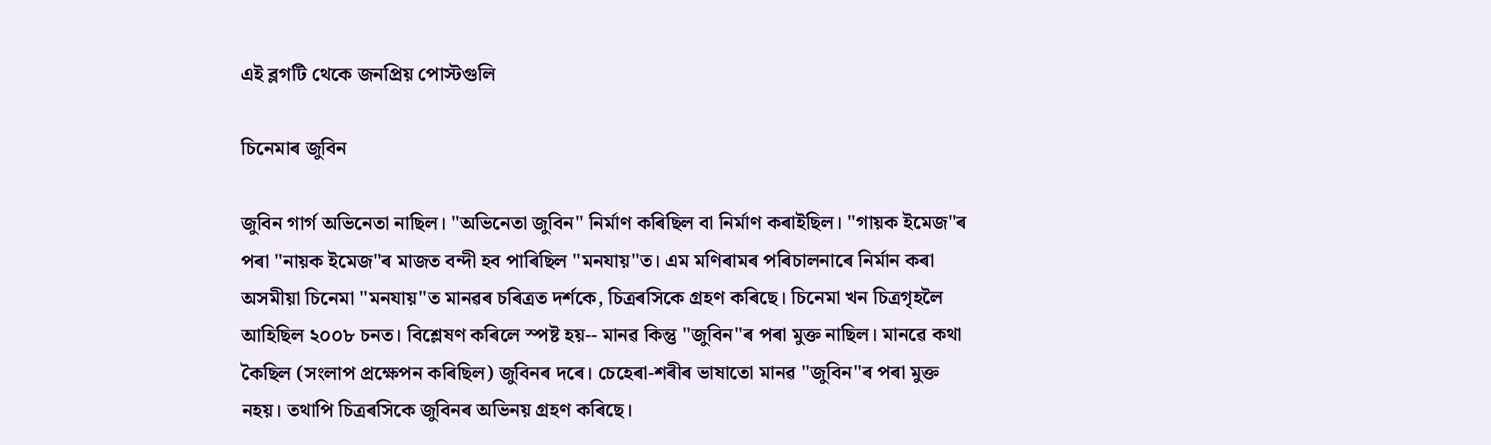এই ব্লগটি থেকে জনপ্রিয় পোস্টগুলি

চিনেমাৰ জুবিন

জুবিন গাৰ্গ অভিনেতা নাছিল। "অভিনেতা জুবিন" নিৰ্মাণ কৰিছিল বা নিৰ্মাণ কৰাইছিল। "গায়ক ইমেজ"ৰ পৰা "নায়ক ইমেজ"ৰ মাজত বন্দী হব পাৰিছিল "মনযায়"ত। এম মণিৰামৰ পৰিচালনাৰে নিৰ্মান কৰা অসমীয়া চিনেমা "মনযায়"ত মানৱৰ চৰিত্ৰত দৰ্শকে, চিত্ৰৰসিকে গ্ৰহণ কৰিছে। চিনেমা খন চিত্ৰগৃহলৈ আহিছিল ২০০৮ চনত। বিশ্লেষণ কৰিলে স্পষ্ট হয়-- মানৱ কিন্তু "জুবিন"ৰ পৰা মুক্ত নাছিল। মানৱে কথা কৈছিল (সংলাপ প্ৰক্ষেপন কৰিছিল) জুবিনৰ দৰে। চেহেৰা-শৰীৰ ভাষাতো মানৱ "জুবিন"ৰ পৰা মুক্ত নহয়। তথাপি চিত্ৰৰসিকে জুবিনৰ অভিনয় গ্ৰহণ কৰিছে।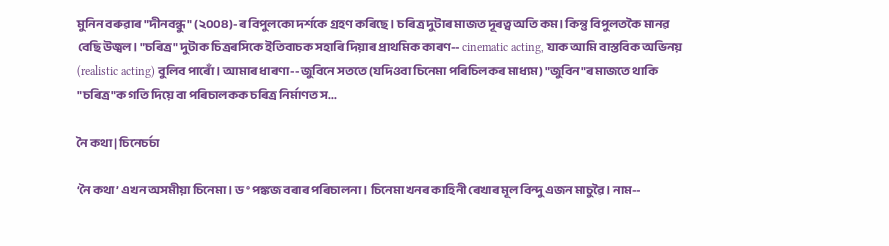মুনিন বৰুৱাৰ "দীনবন্ধু" (২০০৪)-ৰ বিপুলকো দৰ্শকে গ্ৰহণ কৰিছে। চৰিত্ৰ দুটাৰ মাজত দূৰত্ব অতি কম। কিন্তু বিপুলতকৈ মানৱ বেছি উজ্বল। "চৰিত্ৰ" দুটাক চিত্ৰৰসিকে ইতিবাচক সহাৰি দিয়াৰ প্ৰাথমিক কাৰণ-- cinematic acting, যাক আমি বাস্তবিক অভিনয় (realistic acting) বুলিব পাৰোঁ। আমাৰ ধাৰণা-- জুবিনে সততে (যদিওবা চিনেমা পৰিচিলকৰ মাধ্যম) "জুবিন"ৰ মাজতে থাকি "চৰিত্ৰ"ক গতি দিয়ে বা পৰিচালকক চৰিত্ৰ নিৰ্মাণত স...

নৈ কথা | চিনেচৰ্চা

‘নৈ কথা’ এখন অসমীয়া চিনেমা। ড° পঙ্কজ বৰাৰ পৰিচালনা। চিনেমা খনৰ কাহিনী ৰেখাৰ মূল বিন্দু এজন মাচুৱৈ। নাম--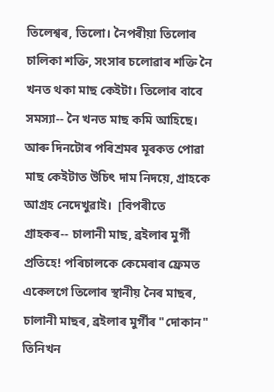তিলেশ্বৰ, তিলো। নৈপৰীয়া তিলোৰ চালিকা শক্তি, সংসাৰ চলোৱাৰ শক্তি নৈ খনত থকা মাছ কেইটা। তিলোৰ বাবে সমস্যা-- নৈ খনত মাছ কমি আহিছে। আৰু দিনটোৰ পৰিশ্ৰমৰ মূৰকত পোৱা মাছ কেইটাত উচিৎ দাম নিদয়ে, গ্ৰাহকে আগ্ৰহ নেদেখুৱাই।  [বিপৰীতে গ্ৰাহকৰ-- চালানী মাছ, ব্ৰইলাৰ মুৰ্গী প্ৰতিহে! পৰিচালকে কেমেৰাৰ ফ্ৰেমত একেলগে তিলোৰ স্থানীয় নৈৰ মাছৰ, চালানী মাছৰ, ব্ৰইলাৰ মুৰ্গীৰ "দোকান" তিনিখন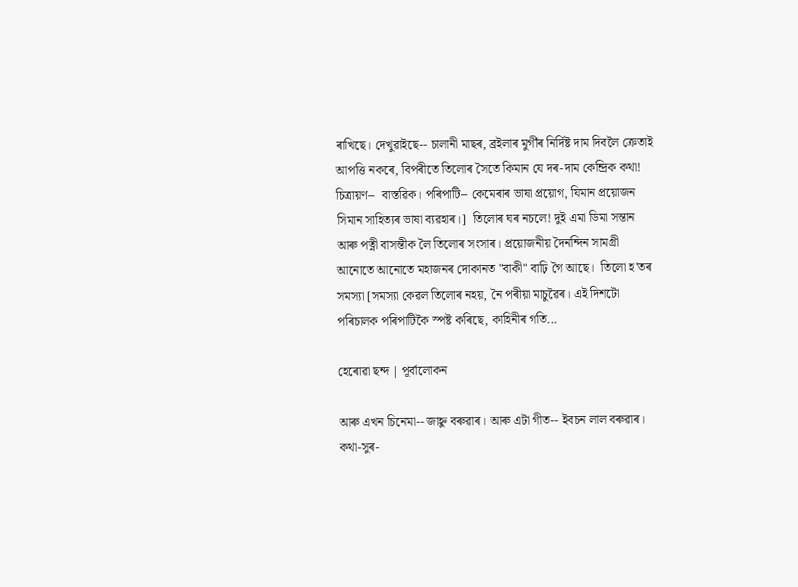ৰাখিছে। দেখুৱাইছে-- চালানী মাছৰ, ব্ৰইলাৰ মুৰ্গীৰ নিৰ্দিষ্ট দাম দিবলৈ ক্ৰেতাই আপত্তি নকৰে, বিপৰীতে তিলোৰ সৈতে কিমান যে দৰ-দাম কেন্দ্ৰিক কথা! চিত্ৰায়ণ--  বাস্তৱিক। পৰিপাটি-- কেমেৰাৰ ভাষা প্ৰয়োগ, যিমান প্ৰয়োজন সিমান সাহিত্যৰ ভাষা ব্যৱহাৰ।]  তিলোৰ ঘৰ নচলে! দুই এমা ডিমা সন্তান আৰু পত্নী বাসন্তীক লৈ তিলোৰ সংসাৰ। প্ৰয়োজনীয় দৈনন্দিন সামগ্ৰী আনোতে আনোতে মহাজনৰ দোকানত "বাকী" বাঢ়ি গৈ আছে।  তিলো হ'তৰ  সমস্যা [সমস্যা কেৱল তিলোৰ নহয়, নৈ পৰীয়া মাচুৱৈৰ। এই দিশটো পৰিচালক পৰিপাটিকৈ স্পষ্ট কৰিছে, কাহিনীৰ গতি...

হেৰোৱা ছন্দ | পূৰ্বালোকন

আৰু এখন চিনেমা-- জাহ্নু বৰুৱাৰ। আৰু এটা গীত-- ইবচন লাল বৰুৱাৰ। কথা-সুৰ-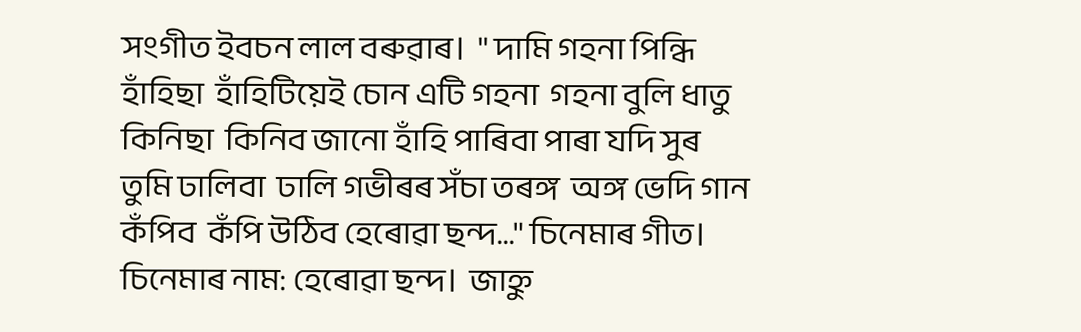সংগীত ইবচন লাল বৰুৱাৰ।  " দামি গহনা পিন্ধি হাঁহিছা  হাঁহিটিয়েই চোন এটি গহনা  গহনা বুলি ধাতু কিনিছা  কিনিব জানো হাঁহি পাৰিবা পাৰা যদি সুৰ তুমি ঢালিবা  ঢালি গভীৰৰ সঁচা তৰঙ্গ  অঙ্গ ভেদি গান কঁপিব  কঁপি উঠিব হেৰোৱা ছন্দ..." চিনেমাৰ গীত।  চিনেমাৰ নাম: হেৰোৱা ছন্দ।  জাহ্নু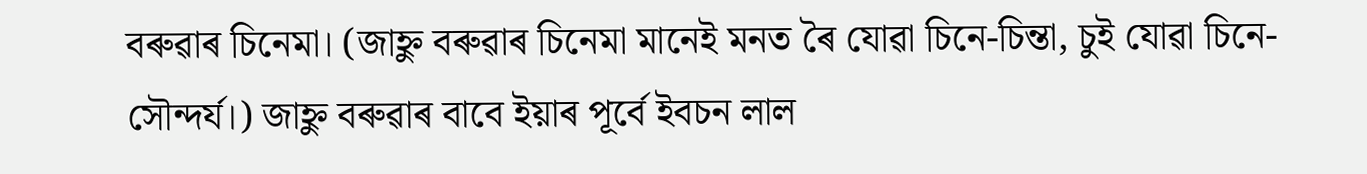বৰুৱাৰ চিনেমা। (জাহ্নু বৰুৱাৰ চিনেমা মানেই মনত ৰৈ যোৱা চিনে-চিন্তা, চুই যোৱা চিনে-সৌন্দৰ্য।) জাহ্নু বৰুৱাৰ বাবে ইয়াৰ পূৰ্বে ইবচন লাল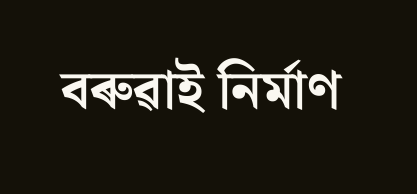বৰুৱাই নিৰ্মাণ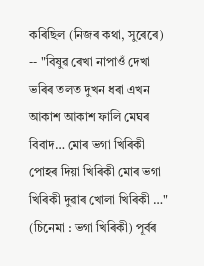কৰিছিল (নিজৰ কথা, সুৰেৰে) -- "বিষুৱ ৰেখা নাপাওঁ দেখা ভৰিৰ তলত দুখন ধৰা এখন আকাশ আকাশ ফালি মেঘৰ বিবাদ… মোৰ ভগা খিৰিকী পোহৰ দিয়া খিৰিকী মোৰ ভগা খিৰিকী দুৱাৰ খোলা খিৰিকী …" (চিনেমা : ভগা খিৰিকী) পূৰ্বৰ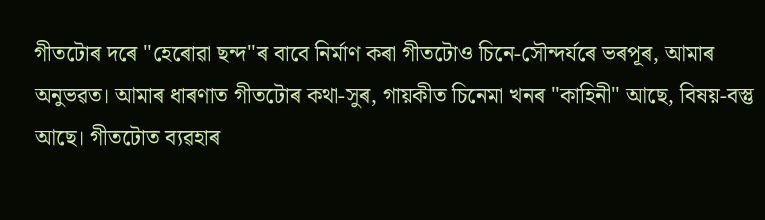গীতটোৰ দৰে "হেৰোৱা ছন্দ"ৰ বাবে নিৰ্মাণ কৰা গীতটোও চিনে-সৌন্দৰ্যৰে ভৰপূৰ, আমাৰ অনুভৱত। আমাৰ ধাৰণাত গীতটোৰ কথা-সুৰ, গায়কীত চিনেমা খনৰ "কাহিনী" আছে, বিষয়-বস্তু আছে। গীতটোত ব্যৱহাৰ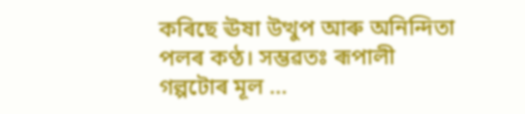কৰিছে ঊষা উত্থুপ আৰু অনিন্দিতা পলৰ কণ্ঠ। সম্ভৱতঃ ৰূপালী গল্পটোৰ মূল ...